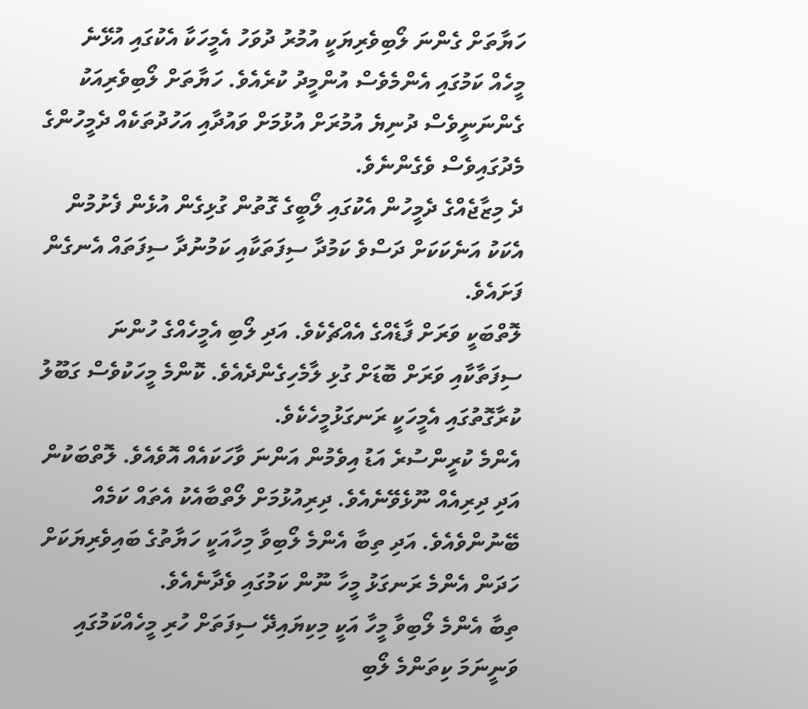ހަޔާތަށް ގެންނަ ލޯބިވެރިޔަކީ އުމުރު ދުވަހު އެމީހަކާ އެކުގައި އުޅޭނެ މީހެއް ކަމުގައި އެންމެވެސް އުންމީދު ކުރެއެވެ. ހަޔާތަށް ލޯބިވެރިއަކު ގެންނަނީވެސް ދުނިޔެ އުމުރަށް އުޅުމަށް ވައުދާއި އަހުދުތަކެއް ދެމީހުންގެ މެދުގައިވެސް ވެގެންނެވެ.
ދެ މިޒާޖެއްގެ ދެމީހުން އެކުގައި ލޯބީގެ ގޮތުން ގުޅިގެން އުޅެން ފެށުމުން އެކަކު އަނެކަކަށް ދަސްވެ ކަމުދާ ސިފަތަކާއި ކަމުނުދާ ސިފަތައް އެނގެން ފަށައެވެ.
ލޮތްބަކީ ވަރަށް ފާޑެއްގެ އެއްޗެކެވެ. އަދި ލޯބި އެމީހެއްގެ ހުންނަ ސިފަތާކާއި ވަރަށް ބޮޑަށް ގުޅި ލާމެހިގެންދެއެވެ. ކޮންމެ މީހަކުވެސް ގަބޫލު ކުރާގޮތުގައި އެމީހަކީ ރަނގަޅުމީހެކެވެ.
އެންމެ ކުރީންސުރެ އަޑު އިވެމުން އަންނަ ވާހަކައެއް އޮވެއެވެ. ލޮތްބަކުން އަދި ދިރިއެއް ނޫޅެވޭނެއެވެ. ދިރިއުޅުމަށް ލޯތްބާއެކު އެތައް ކަމެއް ބޭނުންވެއެވެ. އަދި ތިބާ އެންމެ ލޯބިވާ މިހާއަކީ ހަޔާތުގެ ބައިވެރިޔަކަށް ހަދަން އެންމެ ރަނގަޅު މީހާ ނޫން ކަމުގައި ވެދާނެއެވެ.
ތިބާ އެންމެ ލޯބިވާ މީހާ އަކީ މިކިޔައިދޭ ސިފަތަށް ހުރި މީހެއްކަމުގައި ވަނީނަމަ ކިތަންމެ ލޯބި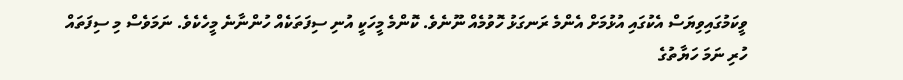ވީކަމުގައިވިޔަސް އެކުގައި އުޅުމަށް އެންމެ ރަނގަޅު ހޮވުމެއް ނޫނެވެ. ކޮންމެ މީހަކީ އުނި ސިފަތަކެއް ހުންނާނެ މީހެކެވެ. ނަމަވެސް މި ސިފަތައް ހުރި ނަމަ ހަޔާތުގެ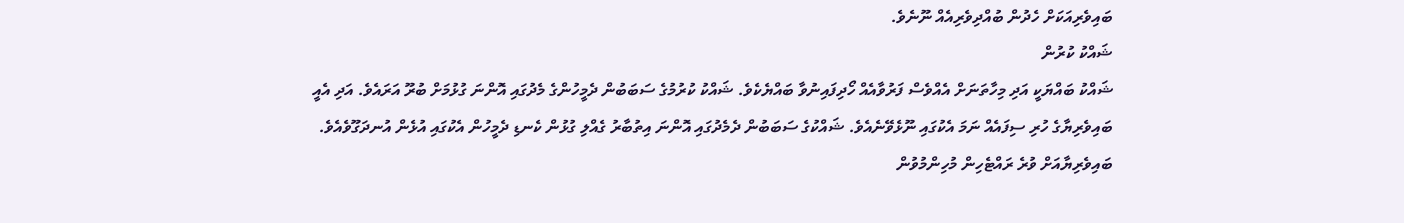ބައިވެރިއަކަށް ހެދުން ބުއްދިވެރިއެއް ނޫނެވެ.
ޝައްކު ކުރުން
ޝައްކު ބައްޔަކީ އަދި މިހާތަނަށް އެއްވެސް ފަރުވާއެއް ހޯދިފައިނުވާ ބައްޔެކެވެ. ޝައްކު ކުރުމުގެ ސަބަބުން ދެމީހުންގެ މެދުގައި އޮންނަ ގުޅުމަށް ބުރޫ އަރައެވެ. އަދި އެއީ ބައިވެރިޔާގެ ހުރި ސިފައެއް ނަމަ އެކުގައި ނޫޅެވޭނެއެވެ. ޝައްކުގެ ސަބަބުން ދެމެދުގައި އޮންނަ އިތުބާރު ގެއްލި ގުޅުން ކެނޑި ދެމީހުން އެކުގައި އުޅެން އުނދަގޫވެއެވެ.
ބައިވެރިޔާއަށް ވުރެ ރައްޓެހިން މުހިންމުވުން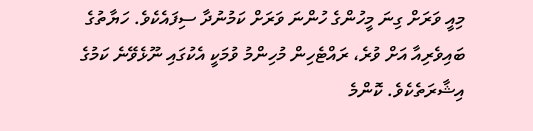މިއީ ވަރަށް ގިނަ މީހުންގެ ހުންނަ ވަރަށް ކަމުނުދާ ސިފައެކެވެ. ހަޔާތުގެ ބައިވެރިއާ އަށް ވުރެ، ރައްޓެހިން މުހިންމު ވުމަކީ އެކުގައި ނޫޅެވޭނެ ކަމުގެ އިޝާރަތެކެވެ. ކޮންމެ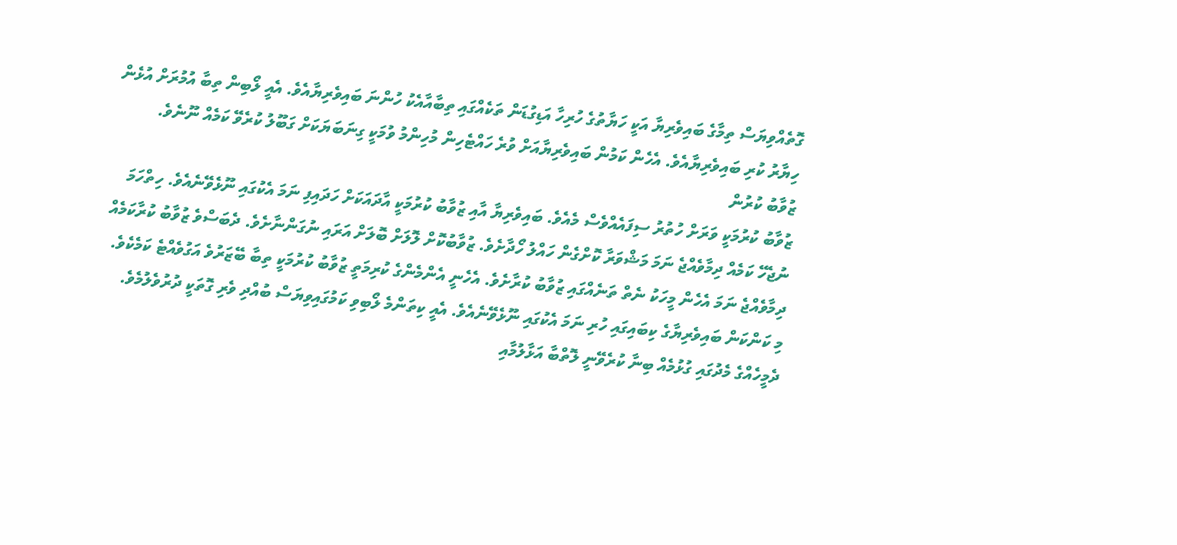ގޮތެއްވިޔަސް ތިމާގެ ބައިވެރިޔާ އަކީ ހަޔާތުގެ ހުރިހާ އަޑިގުޑަން ތަކެއްގައި ތިބާއާއެކު ހުންނަ ބައިވެރިޔާއެވެ. އެއީ ލޯބިން ތިބާ އުމުރަށް އުޅެން ހިޔާރު ކުރި ބައިވެރިޔާއެވެ. އެހެން ކަމުން ބައިވެރިޔާއަށް ވުރެ ހައްޓެހިން މުހިންމު ވުމަކީ ގިނަބަޔަކަށް ގަބޫލު ކުރެވޭ ކަމެއް ނޫނެވެ.
ޒުވާބު ކުރުން
ޒުވާބު ކުރުމަކީ ވަރަށް ހުތުރު ސިފައެއްވެސް މެއެވެ. ބައިވެރިޔާ އާއި ޒުވާބު ކުރުމަކީ އާދައަކަށް ހަދައިފި ނަމަ އެކުގައި ނޫޅެވޭނެއެވެ. ހިތްހަމަ ނުޖެހޭ ކަމެއް ދިމާވެއްޖެ ނަމަ މަޝްވަރާ ކޮށްގެން ހައްލު ހޯދާށެވެ. ޒުވާބުކޮށް ލޮލަށް ބޮލަށް އަރައި ނުގަންނާށެވެ. ދެބަސްވެ ޒުވާބު ކުރާކަމެއް ދިމާވެއްޖެ ނަމަ އެހެން މީހަކު ނެތް ތަނެއްގައި ޒުވާބު ކުރާށެވެ. އެހެނީ އެންމެންގެ ކުރިމަތީ ޒުވާބު ކުރުމަކީ ތިބާ ބޭޒަރުވެ އަގުވެއްޓެ ކަމެކެވެ.
މި ކަންކަން ބައިވެރިޔާގެ ކިބައިގައި ހުރި ނަމަ އެކުގައި ނޫޅެވޭނެއެވެ. އެއީ ކިތަންމެ ލޯބިވި ކަމުގައިވިޔަސް ބުއްދި ވެރި ގޮތަކީ ދުރުވެލުމެވެ.
ދެމީހެއްގެ މެދުގައި ގުޅުމެއް ބިނާ ކުރެވޭނީ ލޮތްބާ އަޅާލުމާއި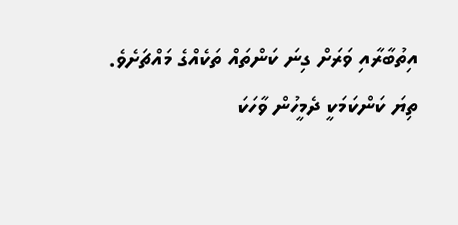އިތުބާރާއި ވަރަށް ގިނަ ކަންތައް ތަކެއްގެ މައްޗަށެވެ.
ތިޔަ ކަންކަމަކީ ދެމީހުން ވާހަކަ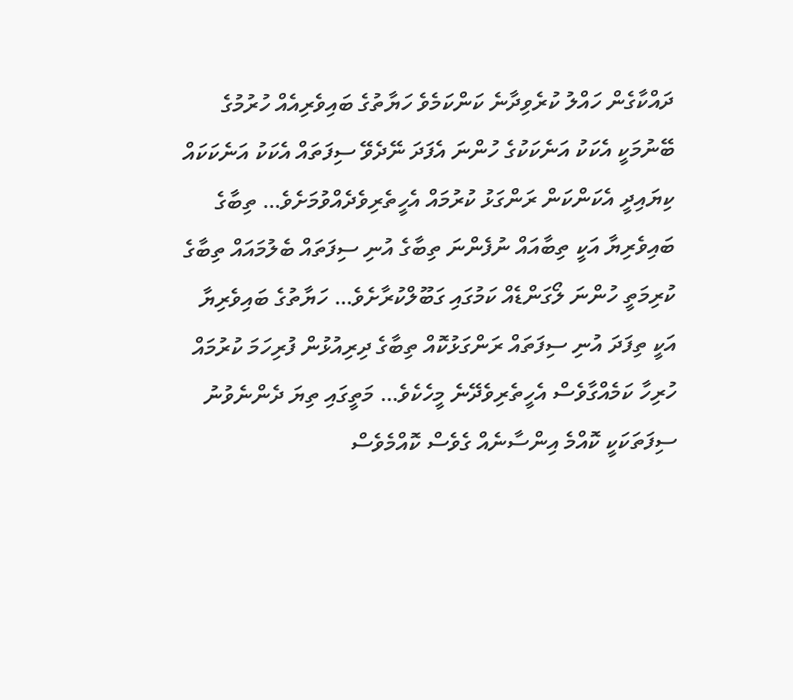ދައްކާގެން ހައްލު ކުރެވިދާނެ ކަންކަމެވެ ހަޔާތުގެ ބައިވެރިއެއް ހުރުމުގެ ބޭނުމަކީ އެކަކު އަނެކަކުގެ ހުންނަ އެފަދަ ނޭދެވޭ ސިފަތައް އެކަކު އަނެކަކައް ކިޔައިދީ އެކަންކަން ރަންގަޅު ކުރުމައް އެހީތެރިވެދެއްވުމަށެވެ… ތިބާގެ ބައިވެރިޔާ އަކީ ތިބާއައް ނުފެންނަ ތިބާގެ އުނި ސިފަތައް ބެލުމައައް ތިބާގެ ކުރިމަތީ ހުންނަ ލޯގަންޑެއް ކަމުގައި ގަބޫލްކުރާށެވެ… ހަޔާތުގެ ބައިވެރިޔާ އަކީ ތިފަދަ އުނި ސިފަތައް ރަންގަޅުކޮއް ތިބާގެ ދިރިއުޅުން ފުރިހަމަ ކުރުމައް ހުރިހާ ކަމެއްގާވެސް އެހީތެރިވެދޭނެ މީހެކެވެ… މަތީގައި ތިޔަ ދެންނެވުނު ސިފަތަކަކީ ކޮއްމެ އިންސާނެއް ގެވެސް ކޮއްމެވެސް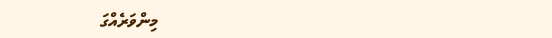މިންވަރެއްގަ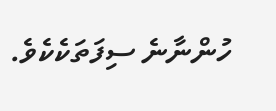ހުންނާނެ ސިފަތަކެކެވެ.